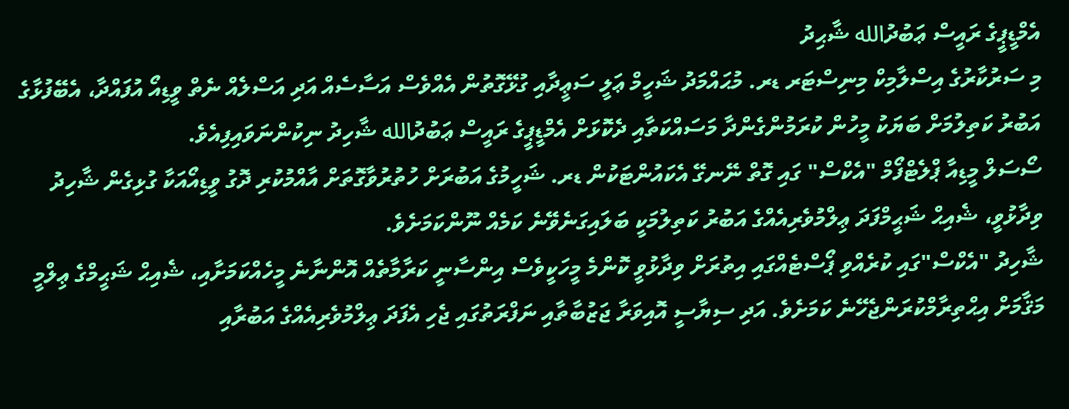އެމްޑީޕީގެ ރައީސް ޢަބުދުالله ޝާޙިދު
މި ސަރުކާރުގެ އިސްލާމިކް މިނިސްޓަރ ޑރ. މުޙައްމަދު ޝަހީމް ޢަލީ ސަޢީދާއި ގުޅޭގޮތުން އެއްވެސް އަސާސެއް އަދި އަސްލެއް ނެތް ވީޑިއޯ އުފައްދާ، އެބޭފުޅާގެ އަބުރު ކަތިލުމަށް ބަޔަކު މީހުން ކުރަމުންގެންދާ މަސައްކަތާއި ދެކޮޅަށް އެމްޑީޕީގެ ރައީސް ޢަބުދުالله ޝާހިދު ނިކުންނަވައިފިއެވެ.
ސޯސަލް މީޑިއާ ޕްލެޓްފޯމް "އެކްސް" ގައި ގޮތް ނޭނގޭ އެކައުންޓަކުން ޑރ. ޝަހީމުގެ އަބުރަށް ހުތުރުވާގޮތަށް އާއްމުކުރި ދޮގު ވީޑިއޯއަކާ ގުޅިގެން ޝާހިދު ވިދާޅުވީ، ޝެއިޙް ޝަޙީމްފަދަ ޢިލްމުވެރިއެއްގެ އަބުރު ކަތިލުމަކީ ބަލައިގަނެވޭނެ ކަމެއް ނޫންކަމަށެވެ.
ޝާހިދު "އެކްސް"ގައި ކުރެއްވި ޕޯސްޓެއްގައި އިތުރަށް ވިދާޅުވީ ކޮންމެ މީހަކީވެސް އިންސާނީ ކަރާމާތެއް އޮންނާނެ މީހެއްކަމަށާއި، ޝެއިޙް ޝަޙީމްގެ ޢިލްމީ މަޤާމަށް އިޙްތިރާމްކުރަންޖެހޭނެ ކަމަށެވެ. އަދި ސިޔާސީ އޮއިވަރާ ޖަޒުބާތާއި ނަފްރަތުގައި ޖެހި އެފަދަ ޢިލްމުވެރިއެއްގެ އަބުރާއި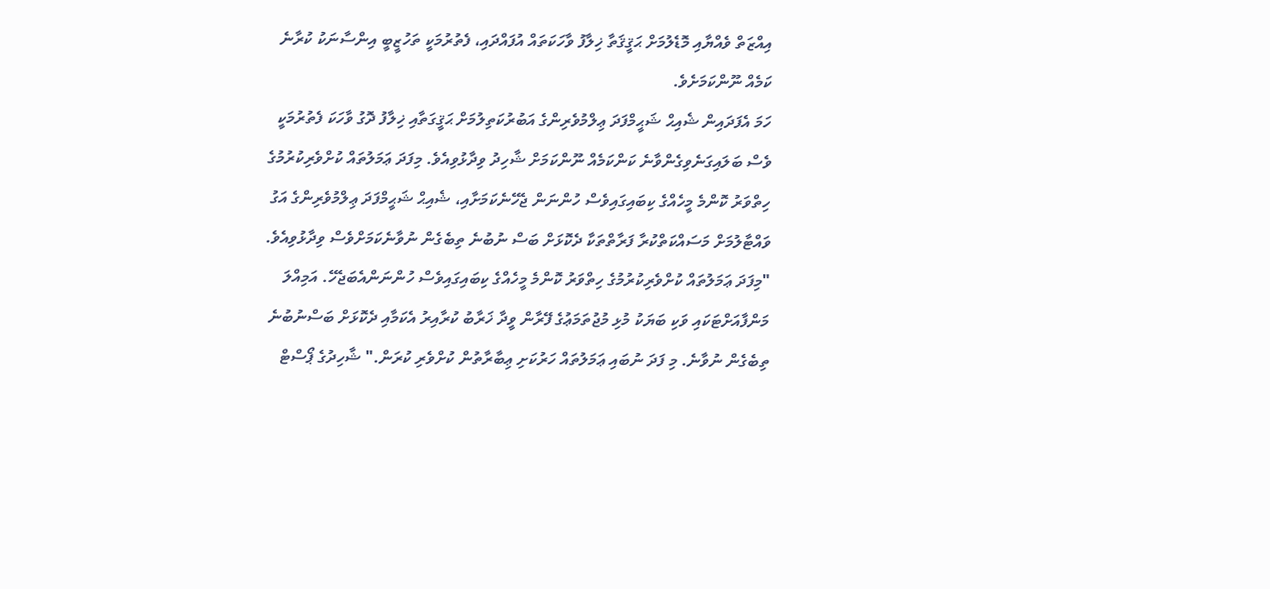އިއްޒަތް ވެއްޔާއި މޮޑެލުމަށް ޙަޤީޤަތާ ޚިލާފު ވާހަކަތައް އުފައްދައި، ފެތުރުމަކީ ތަހުޒީބީ އިންސާނަކު ކުރާނެ ކަމެއް ނޫންކަމަށެވެ.
ހަމަ އެފަދައިން ޝެއިޙް ޝަޙީމްފަދަ ޢިލްމުވެރިންގެ އަބުރުކަތިލުމަށް ޙަޤީގަތާއި ޚިލާފު ދޮގު ވާހަކަ ފެތުރުމަކީ ވެސް ބަލައިގަނެވިގެންވާނެ ކަންކަމެއް ނޫންކަމަށް ޝާހިދު ވިދާޅުވިއެވެ. މިފަދަ ޢަމަލުތައް ކުށްވެރިކުރުމުގެ ހިތްވަރު ކޮންމެ މީހެއްގެ ކިބައިގައިވެސް ހުންނަން ޖެހޭނެކަމަށާއި، ޝެއިޙް ޝަޙީމްފަދަ ޢިލްމުވެރިންގެ އަގު ވައްޓާލުމަށް މަސައްކަތްކުރާ ފަރާތްތަކާ ދެކޮޅަށް ބަސް ނުބުނެ ތިބެގެން ނުވާނެކަމަށްވެސް ވިދާޅުވިއެވެ.
"މިފަދަ ޢަމަލުތައް ކުށްވެރިކުރުމުގެ ހިތްވަރު ކޮންމެ މީހެއްގެ ކިބައިގައިވެސް ހުންނަންއެބަޖެހޭ. އަމިއްލަ މަންފާއަށްޓަކައި ވަކި ބަޔަކު މުޅި މުޖުތަމަޢުގެ ފޭރާން ވީދާ ޚަރާބު ކުރާއިރު އެކަމާއި ދެކޮޅަށް ބަސްނުބުނެ ތިބެގެން ނުވާނެ. މި ފަދަ ނުބައި ޢަމަލުތައް ހަރުކަށި ޢިބާރާތުން ކުށްވެރި ކުރަން." ޝާހިދުގެ ޕޯސްޓް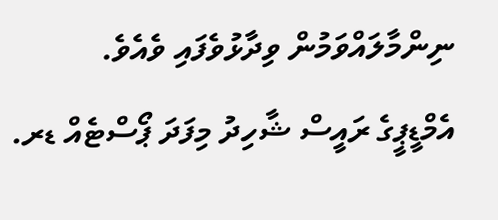ނިންމާލައްވަމުން ވިދާޅުވެފައި ވެއެވެ.
އެމްޑީޕީގެ ރައީސް ޝާހިދު މިފަދަ ޕޯސްޓެއް ޑރ.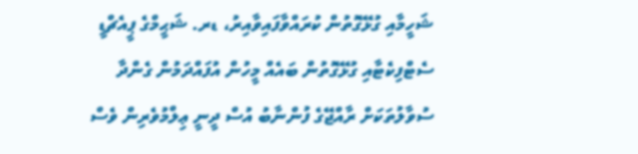ޝަހީމާއި ގުޅޭގޮތުން ކުރައްވާފައިވާއިރު، ޑރ. ޝަޙީމްގެ ޕީއެޗްޑީ ސެޓްފިކެޓާއި ގުޅޭގޮތުން ބައެއް މީހުން އުފައްދަމުން ގެންދާ ސުވާލުތަކަށް ރާއްޖޭގެ ފުންނާބު އުސް ދީނީ ޢިލްމުވެރިން ވެސް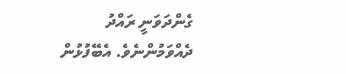ގެންދަވަނީ ރައްދު ދެއްވަމުންނެވެ. އެބޭފުޅުން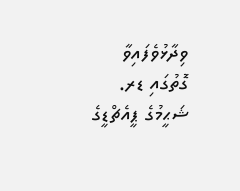ވިދާޅުވެފައިވާ ގޮތުގައި ޑރ. ޝަޙީމުގެ ޕީއެޗްޑީގެ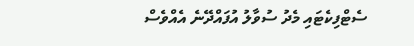ސެޓްފިކެޓައި މެދު ސުވާލު އުފައްދޭނެ އެއްވެސް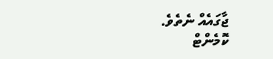ޖާގައެއް ނެތެވެ.
ކޮމެންޓް